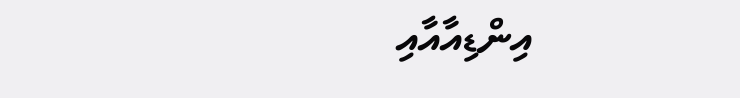އިންޑިއާއާއި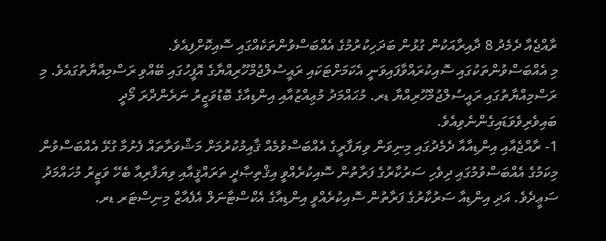ރާއްޖެއާ ދެމެދު 8 ދާއިރާއަކުން ގުޅުން ބަދަހިކުރުމުގެ އެއްބަސްވުންތަކެއްގައި ސޮއިކޮށްފިއެވެ.
މި އެއްބަސްވުންތަކުގައި ސޮއިކުރައްވާފައިވަނީ އެކަމަށްޓަކައި ރައީސުލްޖުމްހޫރިއްޔާގެ އޮފީހުގައި ބޭއްވި ރަސްމިއްޔާތުގައެވެ. މި ރަސްމިއްޔާތުގައި ރައީސުލްޖުމްހޫރިއްޔާ ޑރ. މުޙައްމަދު މުޢިއްޒުއާއި އިންޑިއާގެ ބޮޑުވަޒީރު ނަރެންދްރަ މޯދީ ބައިވެރިވެވަޑައިގެންނެވިއެވެ.
1- ރާއްޖެއާއި އިންޑިއާއާ ދެމެދުގައި މިނިވަން ވިޔަފާރީގެ އެއްބަސްވުމެއް ޤާއިމުކުރުމަށް މަޝްވަރާތައް ފެށުމާ ގުޅޭ އެއްބަސްވުން
މިކަމުގެ އެއްބަސްވުމުގައި ދިވެހި ސަރުކާރުގެ ފަރާތުން ސޮއިކުރެއްވީ އިޤްތިޞާދީ ތަރައްޤީއާއި ވިޔަފާރިއާ ބެހޭ ވަޒީރު މުހައްމަދު ސަޢީދެވެ. އަދި އިންޑިއާ ސަރުކާރުގެ ފަރާތުން ސޮއިކުރެއްވީ އިންޑިއާގެ އެކްސްޓާނަލް އެފެއާޒް މިނިސްޓަރ ޑރ.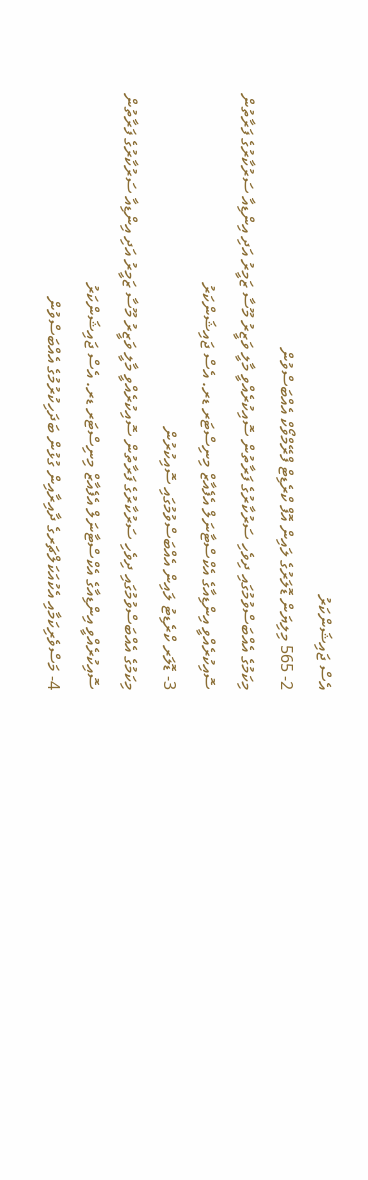އެސް ޖައިޝަންކަރު
2- 565 މިލިޔަން ޑޮލަރުގެ ލައިން އޮފް ކްރެޑިޓް ފްރޭމްވޯކް އެއްބަސްވުން
މިކަމުގެ އެއްބަސްވުމުގައި ދިވެހި ސަރުކާރުގެ ފަރާތުން ސޮއިކުރެއްވީ މާލީ ވަޒީރު މޫސާ ޒަމީރު އަދި އިންޑިއާ ސަރުކާރުގެ ފަރާތުން ސޮއިކުރެއްވީ އިންޑިއާގެ އެކްސްޓާނަލް އެފެއާޒް މިނިސްޓަރ ޑރ. އެސް ޖައިޝަންކަރު
3- ޑޮލަރ ކްރެޑިޓު ލައިން އެއްބަސްވުމުގައި ސޮއިކުރުން
މިކަމުގެ އެއްބަސްވުމުގައި ދިވެހި ސަރުކާރުގެ ފަރާތުން ސޮއިކުރެއްވީ މާލީ ވަޒީރު މޫސާ ޒަމީރު އަދި އިންޑިއާ ސަރުކާރުގެ ފަރާތުން ސޮއިކުރެއްވީ އިންޑިއާގެ އެކްސްޓާނަލް އެފެއާޒް މިނިސްޓަރ ޑރ. އެސް ޖައިޝަންކަރު
4- މަސްވެރިކަމާއި އެކުއަކަލްޗަރގެ ދާއިރާއިން ގުޅުން ބަދަހިކުރުމުގެ އެއްބަސްވުން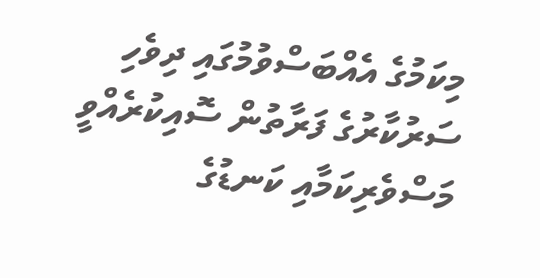މިކަމުގެ އެއްބަސްވުމުގައި ދިވެހި ސަރުކާރުގެ ފަރާތުން ސޮއިކުރެއްވީ މަސްވެރިކަމާއި ކަނޑުގެ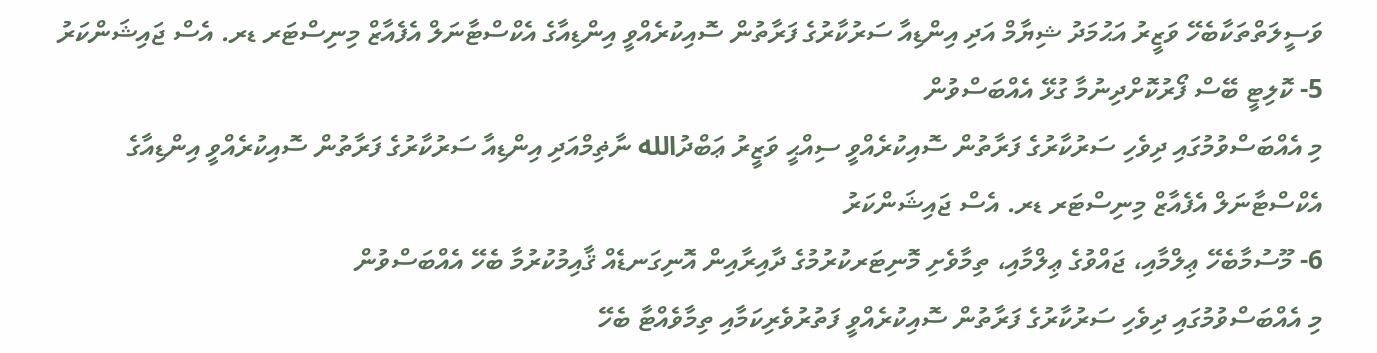ވަސީލަތްތަކާބެހޭ ވަޒީރު އަޙުމަދު ޝިޔާމް އަދި އިންޑިއާ ސަރުކާރުގެ ފަރާތުން ސޮއިކުރެއްވީ އިންޑިއާގެ އެކްސްޓާނަލް އެފެއާޒް މިނިސްޓަރ ޑރ. އެސް ޖައިޝަންކަރު
5- ކޮލިޓީ ބޭސް ފޯރުކޮށްދިނުމާ ގުޅޭ އެއްބަސްވުން
މި އެއްބަސްވުމުގައި ދިވެހި ސަރުކާރުގެ ފަރާތުން ސޮއިކުރެއްވީ ސިއްޙީ ވަޒީރު ޢަބްދުالله ނާޡިމްއަދި އިންޑިއާ ސަރުކާރުގެ ފަރާތުން ސޮއިކުރެއްވީ އިންޑިއާގެ އެކްސްޓާނަލް އެފެއާޒް މިނިސްޓަރ ޑރ. އެސް ޖައިޝަންކަރު
6- މޫސުމާބެހޭ ޢިލްމާއި، ޖައްވުގެ ޢިލްމާއި، ތިމާވެށި މޮނިޓަރކުރުމުގެ ދާއިރާއިން އޮނިގަނޑެއް ޤާއިމުކުރުމާ ބެހޭ އެއްބަސްވުން
މި އެއްބަސްވުމުގައި ދިވެހި ސަރުކާރުގެ ފަރާތުން ސޮއިކުރެއްވީ ފަތުރުވެރިކަމާއި ތިމާވެއްޓާ ބެހޭ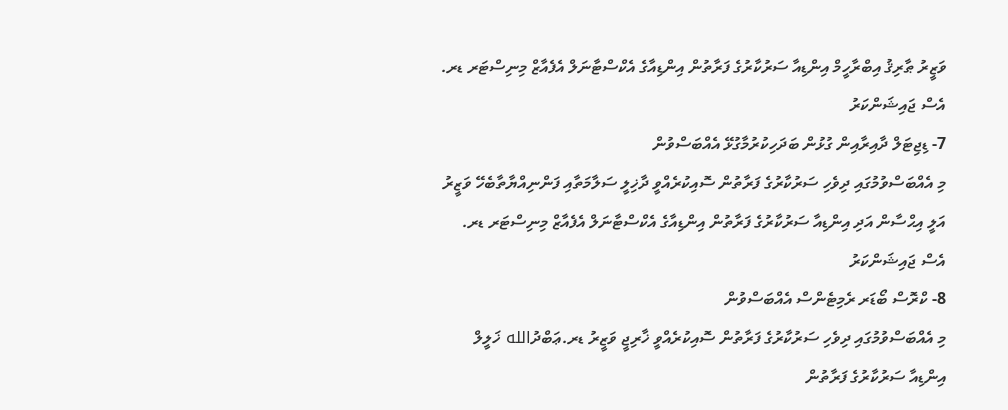ވަޒީރު ޠާރިޤު އިބްރާހީމް އިންޑިއާ ސަރުކާރުގެ ފަރާތުން އިންޑިއާގެ އެކްސްޓާނަލް އެފެއާޒް މިނިސްޓަރ ޑރ. އެސް ޖައިޝަންކަރު
7- ޑިޖިޓަލް ދާއިރާއިން ގުޅުން ބަދަހިކުރުމާގުޅޭ އެއްބަސްވުން
މި އެއްބަސްވުމުގައި ދިވެހި ސަރުކާރުގެ ފަރާތުން ސޮއިކުރެއްވީ ދާޚިލީ ސަލާމަތާއި ފަންނިއްޔާތާބެހޭ ވަޒީރު އަލީ އިޙްސާން އަދި އިންޑިއާ ސަރުކާރުގެ ފަރާތުން އިންޑިއާގެ އެކްސްޓާނަލް އެފެއާޒް މިނިސްޓަރ ޑރ. އެސް ޖައިޝަންކަރު
8- ކްރޮސް ބޯޑަރ ރެމިޓެންސް އެއްބަސްވުން
މި އެއްބަސްވުމުގައި ދިވެހި ސަރުކާރުގެ ފަރާތުން ސޮއިކުރެއްވީ ޚާރިޖީ ވަޒީރު ޑރ.ޢަބްދުالله ޚަލީލް އިންޑިއާ ސަރުކާރުގެ ފަރާތުން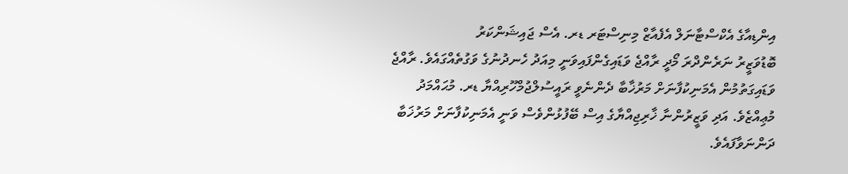އިންޑިއާގެ އެކްސްޓާނަލް އެފެއާޒް މިނިސްޓަރ ޑރ. އެސް ޖައިޝަންކަރު
ބޮޑުވަޒީރު ނަރެންދްރަ މޯދީ ރާއްޖެ ވަޑައިގެންފައިވަނީ މިއަދު ހެނދުނުގެ ވަގުތެއްގައެވެ. ރާއްޖެ ވަޑައިގަތުމުން އެމަނިކުފާނަށް މަރުޚާބާ ދެންނެވީ ރައީސުލްޖުމްހޫރިއްޔާ ޑރ. މުޙައްމަދު މުޢިއްޒެވެ. އަދި ވަޒީރުންނާ ޚާރިޖިއްޔާގެ އިސް ބޭފުޅުންވެސް ވަނީ އެމަނިކުފާނަށް މަރުޚަބާ ދަންނަވާފައެވެ.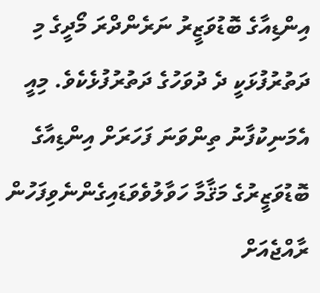އިންޑިއާގެ ބޮޑުވަޒީރު ނަރެންދްރަ މޯދީގެ މި ދަތުރުފުޅަކީ ދެ ދުވަހުގެ ދަތުރުފުޅެކެވެ. މިއީ އެމަނިކުފާނު ތިންވަނަ ފަހަރަށް އިންޑިއާގެ ބޮޑުވަޒީރުގެ މަޤާމާ ހަވާލުވެވަޑައިގެންނެވިފަހުން ރާއްޖެއަށް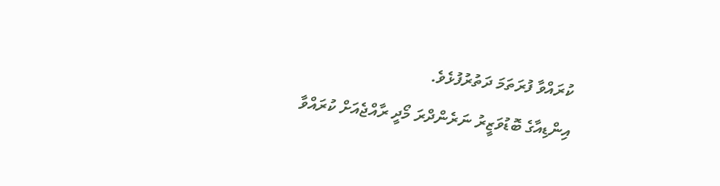ކުރައްވާ ފުރަތަމަ ދަތުރުފުޅެވެ.
އިންޑިއާގެ ބޮޑުވަޒީރު ނަރެންދްރަ މޯދީ ރާއްޖެއަށް ކުރައްވާ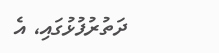ދަތުރުފުޅުގައި، އެ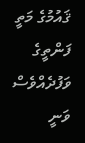ޤައުމުގެ މަތީ ފަންތީގެ ވަފުދެއްވެސް ވަނީ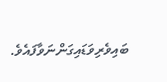ބައިވެރިވަޑައިގަންނަވާފައެވެ.